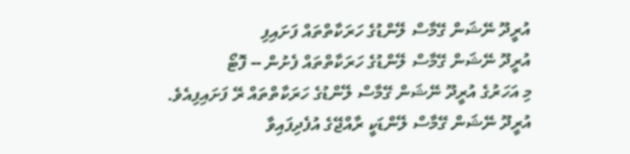އުރީދޫ ނޭޝަން ގޭމާސް ލޭންޑުގެ ހަރަކާތްތައް ފަށައިފި
އުރީދޫ ނޭޝަން ގޭމާސް ލޭންޑުގެ ހަރަކާތްތައް ފެށުން -- ފޮޓޯ
މި އަހަރުގެ އުރީދޫ ނޭޝަން ގޭމާސް ލޭންޑުގެ ހަރަކާތްތައް ރޭ ފަށައިފިއެވެ.
އުރީދޫ ނޭޝަން ގޭމާސް ލޭންޑަކީ ރާއްޖޭގެ އުފެދިފައިވާ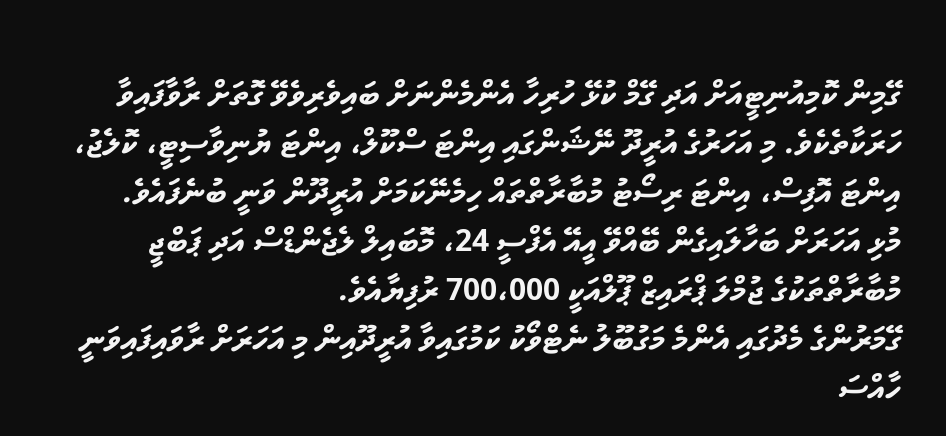ގޭމިން ކޮމިއުނިޓީއަށް އަދި ގޭމް ކުޅޭ ހުރިހާ އެންމެންނަށް ބައިވެރިވެވޭ ގޮތަށް ރާވާފައިވާ ހަރަކާތެކެވެ. މި އަހަރުގެ އުރީދޫ ނޭޝަންގައި އިންޓަ ސްކޫލް، އިންޓަ ޔުނިވާސިޓީ، ކޮލެޖު، އިންޓަ އޮފިސް، އިންޓަ ރިސޯޓު މުބާރާތްތައް ހިމެނޭކަމަށް އުރީދޫން ވަނީ ބުނެފައެވެ.
މުޅި އަހަރަށް ބަހާލައިގެން ބޭއްވޭ އީއޭ އެފްސީ 24، މޮބައިލް ލެޖެންޑްސް އަދި ޕަބްޖީ މުބާރާތްތަކުގެ ޖުމްލަ ޕްރައިޒް ޕޫލްއަކީ 700،000 ރުފިޔާއެވެ.
ގޭމަރުންގެ މެދުގައި އެންމެ މަގުބޫލު ނެޓްވޯކު ކަމުގައިވާ އުރީދޫއިން މި އަހަރަށް ރާވައިފައިވަނީ ހާއްސަ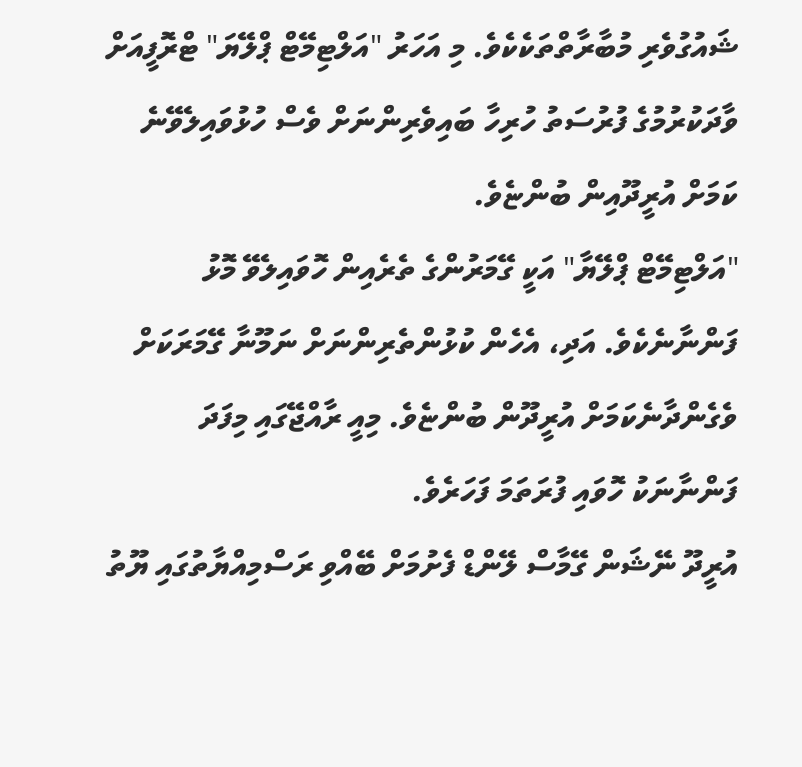ޝައުގުވެރި މުބާރާތްތަކެކެވެ. މި އަހަރު "އަލްޓިމޭޓް ޕްލޭޔަ" ޓްރޮފީއަށް ވާދަކުރުމުގެ ފުރުސަތު ހުރިހާ ބައިވެރިންނަށް ވެސް ހުޅުވައިލެވޭނެ ކަމަށް އުރީދޫއިން ބުންޏެވެ.
"އަލްޓިމޭޓް ޕްލޭޔާ" އަކީ ގޭމަރުންގެ ތެރެއިން ހޮވައިލެވޭ މޮޅު ފަންނާނެކެވެ. އަދި، އެހެން ކުޅުންތެރިންނަށް ނަމޫނާ ގޭމަރަކަށް ވެގެންދާނެކަމަށް އުރީދޫން ބުންޏެވެ. މިއީ ރާއްޖޭގައި މިފަދަ ފަންނާނަކު ހޮވައި ފުރަތަމަ ފަހަރެވެ.
އުރީދޫ ނޭޝަން ގޭމާސް ލޭންޑް ފެށުމަށް ބޭއްވި ރަސްމިއްޔާތުގައި ޔޫތު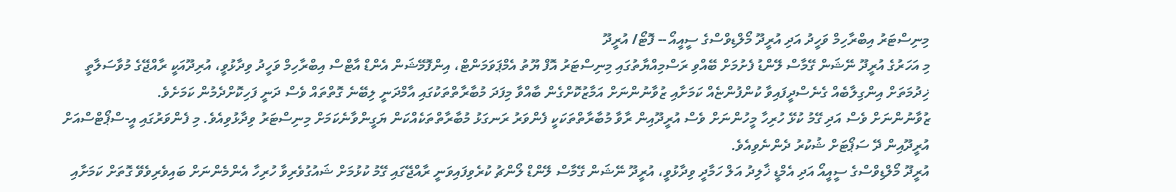މިނިސްޓަރު އިބްރާހިމް ވަހީދު އަދި އުރީދޫ މޯލްޑިވްސްގެ ސީއީއޯ -- ފޮޓޯ/ އުރީދޫ
މި އަހަރުގެ އުރީދޫ ނޭޝަން ގޭމާސް ލޭންޑު ފެށުމަށް ބޭއްވި ރަސްމިއްޔާތުގައި މިނިސްޓަރު އޮފް ޔޫތު އެމްޕަވަމަންޓް، އިންފޮމޭޝަން އެންޑް އާޓްސް އިބްރާހިމް ވަހީދު ވިދާޅުވީ، އުރިދޫއަކީ ރާއްޖޭގެ މުވާސަލާތީ ޚިދުމަތަށް އިންގިލާބެއް ގެނެސްދީފައިވާ ކުންފުންޏެއް ކަމަށާއި ޒުވާނުންނަށް އަމާޒުކޮށްގެން ބާއްވާ މިފަދަ މުބާރާތްތަކުގައި އާމްދަނީ ލިބޭނެ ގޮތްތައް ވެސް ދަނީ ފަހިކޮށްދެމުން ކަމަށެވެ.
ޒުވާނުންނަށް ވެސް އަދި ގޭމު ކުޅޭ ހުރިހާ މީހުންނަށް ވެސް އުރީދޫއިން ރާވާ މުބާރާތްތަކަކީ ފެންވަރު ރަނގަޅު މުބާރާތްތަކެއްކަން ޔަގީންވާނެކަމަށް މިނިސްޓަރު ވިދާޅުވިއެވެ. މި ފެންވަރުގައި އީ-ސްޕޯޓްސްއަށް އުރީދޫއިން ދޭ ސަޕޯޓަށް ޝުކުރު ދެންނެވިއެވެ.
އުރީދޫ މޯލްޑިވްސްގެ ސީއީއޯ އަދި އެމްޑީ ޚާލިދު އަލް ހަމާދީ ވިދާޅުވީ، އުރީދޫ ނޭޝަން ގޭމާސް ލޭންޑް ލޯންޗު ކުރެވިފައިވަނީ ރާއްޖޭގައި ގޭމު ކުޅުމަށް ޝައުގުވެރިވާ ހުރިހާ އެންމެންނަށް ބައިވެރިވެވޭ ގޮތަށް ކަމަށާއި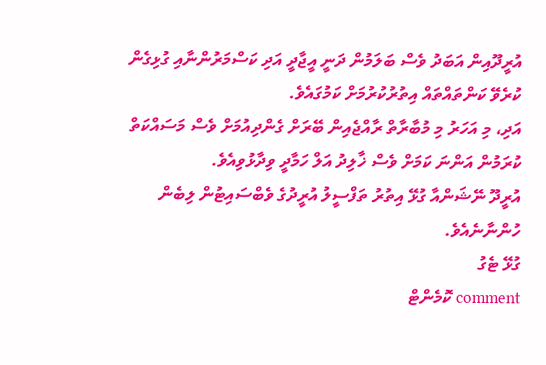އުރީދޫއިން އަބަދު ވެސް ބަލަމުން ދަނީ އީޖާދީ އަދި ކަސްމަރުންނާއި ގުޅިގެން ކުރެވޭ ކަންތައްތައް އިތުރުކުރުމަށް ކަމުގައެވެ.
އަދި، މި އަހަރު މި މުބާރާތް ރާއްޖެއިން ބޭރަށް ގެންދިއުމަށް ވެސް މަސައްކަތް ކުރަމުން އަންނަ ކަމަށް ވެސް ޚާލިދު އަލް ހަމާދީ ވިދާޅުވިއެވެ.
އުރީދޫ ނޭޝަންއާ ގުޅޭ އިތުރު ތަފްސީލު އުރީދުގެ ވެބްސައިޓުން ލިބެން ހުންނާނެއެވެ.
ގުޅޭ ޓެގު
comment ކޮމެންޓް